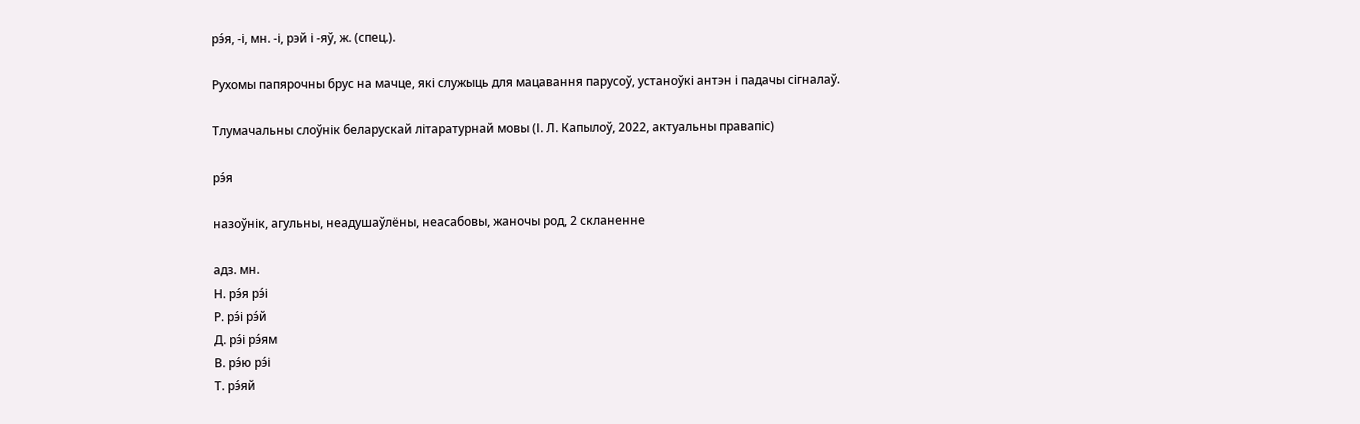рэ́я, -і, мн. -і, рэй і -яў, ж. (спец.).

Рухомы папярочны брус на мачце, які служыць для мацавання парусоў, устаноўкі антэн і падачы сігналаў.

Тлумачальны слоўнік беларускай літаратурнай мовы (І. Л. Капылоў, 2022, актуальны правапіс)

рэ́я

назоўнік, агульны, неадушаўлёны, неасабовы, жаночы род, 2 скланенне

адз. мн.
Н. рэ́я рэ́і
Р. рэ́і рэ́й
Д. рэ́і рэ́ям
В. рэ́ю рэ́і
Т. рэ́яй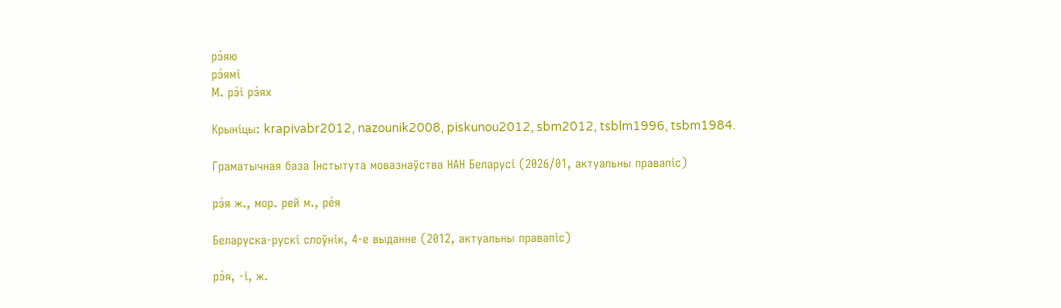рэ́яю
рэ́ямі
М. рэ́і рэ́ях

Крыніцы: krapivabr2012, nazounik2008, piskunou2012, sbm2012, tsblm1996, tsbm1984.

Граматычная база Інстытута мовазнаўства НАН Беларусі (2026/01, актуальны правапіс)

рэ́я ж., мор. рей м., ре́я

Беларуска-рускі слоўнік, 4-е выданне (2012, актуальны правапіс)

рэ́я, ‑і, ж.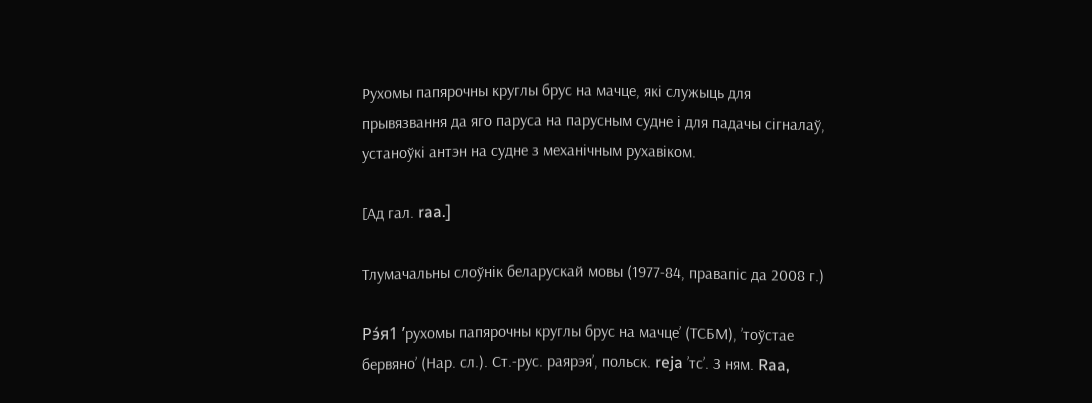Рухомы папярочны круглы брус на мачце, які служыць для прывязвання да яго паруса на парусным судне і для падачы сігналаў, устаноўкі антэн на судне з механічным рухавіком.

[Ад гал. raa.]

Тлумачальны слоўнік беларускай мовы (1977-84, правапіс да 2008 г.)

Рэ́я1 ’рухомы папярочны круглы брус на мачце’ (ТСБМ), ’тоўстае бервяно’ (Нар. сл.). Ст.-рус. раярэя’, польск. reja ’тс’. З ням. Raa,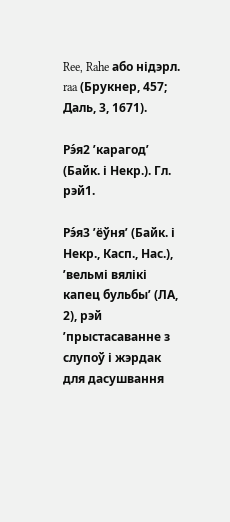Ree, Rahe або нідэрл. raa (Брукнер, 457; Даль, 3, 1671).

Рэ́я2 ’карагод’ (Байк. і Некр.). Гл. рэй1.

Рэ́я3 ’ёўня’ (Байк. і Некр., Касп., Нас.), ’вельмі вялікі капец бульбы’ (ЛА, 2), рэй ’прыстасаванне з слупоў і жэрдак для дасушвання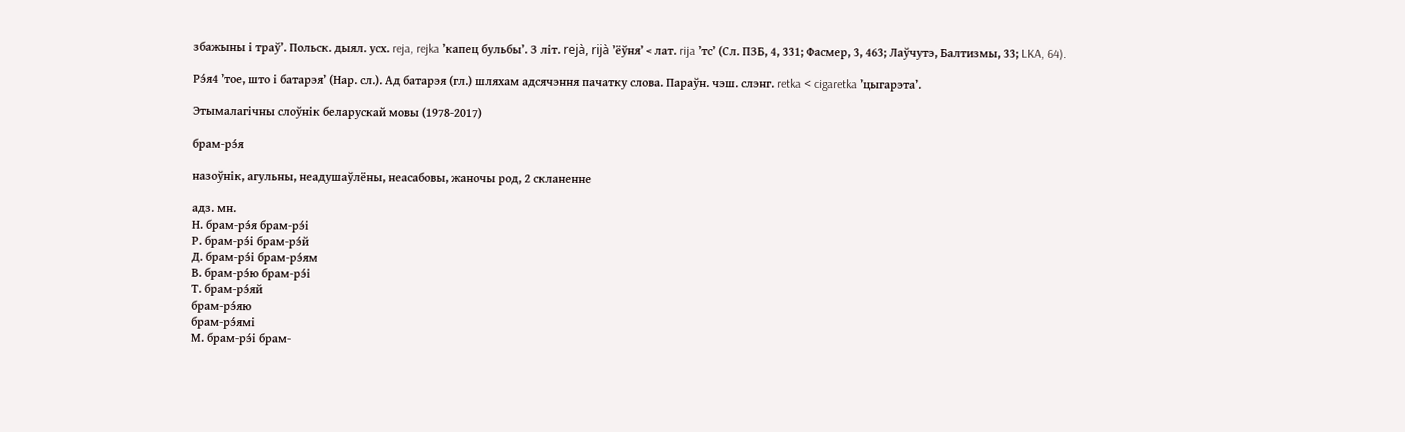збажыны і траў’. Польск. дыял. усх. reja, rejka ’капец бульбы’. З літ. rejà, rijà ’ёўня’ < лат. rija ’тс’ (Сл. ПЗБ, 4, 331; Фасмер, 3, 463; Лаўчутэ, Балтизмы, 33; LKA, 64).

Рэ́я4 ’тое, што і батарэя’ (Нар. сл.). Ад батарэя (гл.) шляхам адсячэння пачатку слова. Параўн. чэш. слэнг. retka < cigaretka ’цыгарэта’.

Этымалагічны слоўнік беларускай мовы (1978-2017)

брам-рэ́я

назоўнік, агульны, неадушаўлёны, неасабовы, жаночы род, 2 скланенне

адз. мн.
Н. брам-рэ́я брам-рэ́і
Р. брам-рэ́і брам-рэ́й
Д. брам-рэ́і брам-рэ́ям
В. брам-рэ́ю брам-рэ́і
Т. брам-рэ́яй
брам-рэ́яю
брам-рэ́ямі
М. брам-рэ́і брам-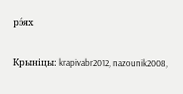рэ́ях

Крыніцы: krapivabr2012, nazounik2008,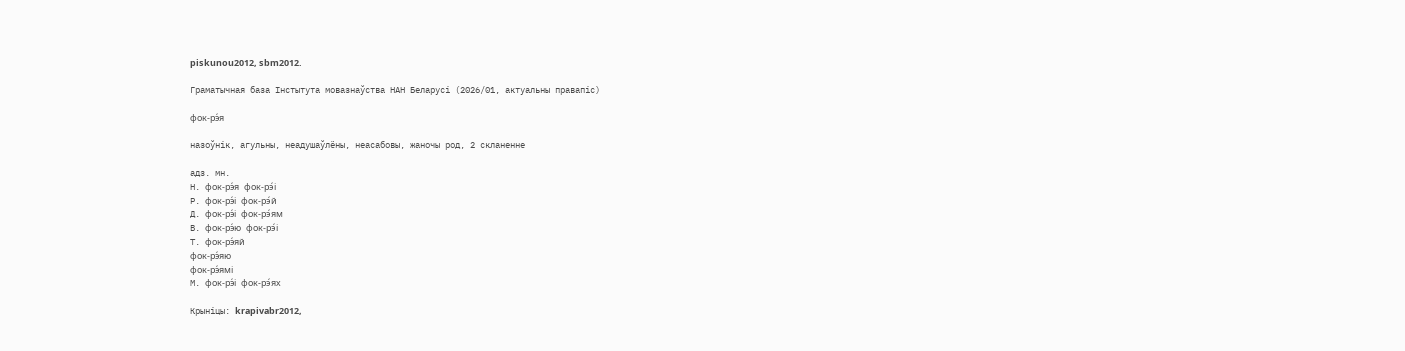piskunou2012, sbm2012.

Граматычная база Інстытута мовазнаўства НАН Беларусі (2026/01, актуальны правапіс)

фок-рэ́я

назоўнік, агульны, неадушаўлёны, неасабовы, жаночы род, 2 скланенне

адз. мн.
Н. фок-рэ́я фок-рэ́і
Р. фок-рэ́і фок-рэ́й
Д. фок-рэ́і фок-рэ́ям
В. фок-рэ́ю фок-рэ́і
Т. фок-рэ́яй
фок-рэ́яю
фок-рэ́ямі
М. фок-рэ́і фок-рэ́ях

Крыніцы: krapivabr2012,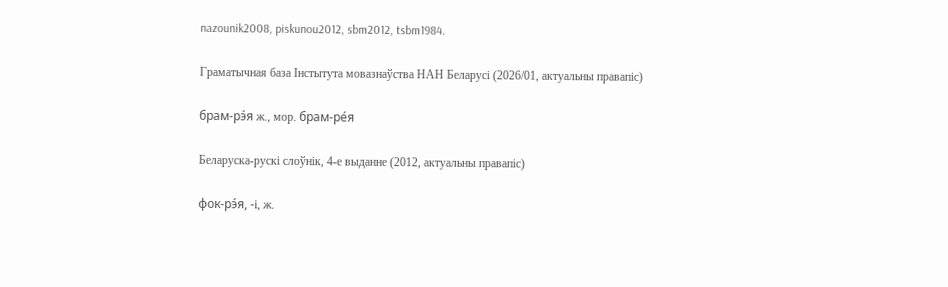nazounik2008, piskunou2012, sbm2012, tsbm1984.

Граматычная база Інстытута мовазнаўства НАН Беларусі (2026/01, актуальны правапіс)

брам-рэ́я ж., мор. брам-ре́я

Беларуска-рускі слоўнік, 4-е выданне (2012, актуальны правапіс)

фок-рэ́я, ‑і, ж.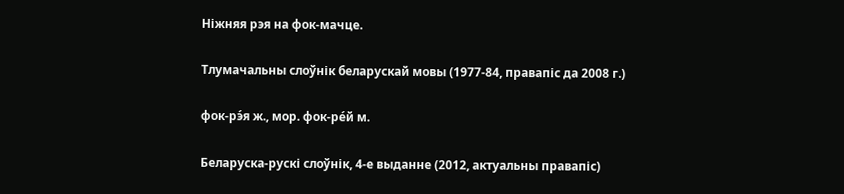Ніжняя рэя на фок-мачце.

Тлумачальны слоўнік беларускай мовы (1977-84, правапіс да 2008 г.)

фок-рэ́я ж., мор. фок-ре́й м.

Беларуска-рускі слоўнік, 4-е выданне (2012, актуальны правапіс)